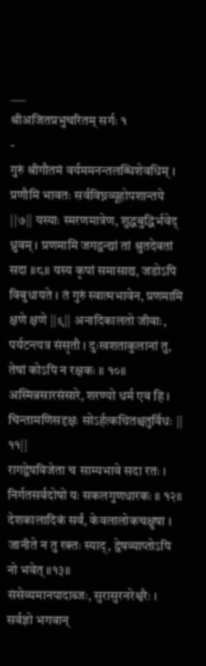___
श्रीअजितप्रभुचरितम् सर्गः १
-
गुरुं श्रीगौतमं वर्यममनन्तलब्धिशेवधिम् । प्रणौमि भावतः सर्वविघ्नव्यूहोपशान्तये ||७|| यस्याः स्मरणमात्रेण, शुद्धबुद्धिर्भवेद् ध्रुवम् । प्रणमामि जगद्वन्द्यां तां श्रुतदेवतां सदा ॥८॥ यस्य कृपां समासाद्य, जडोऽपि विबुधायते । तं गुरुं स्वात्मभावेन, प्रणमामि क्षणे क्षणे ||९|| अनादिकालतो जीवाः, पर्यटन्त्यत्र संसृतौ । दुःखशताकुलानां तु, तेषां कोऽपि न रक्षकः ॥ १०॥
अस्मिन्नसारसंसारे, शरण्यो धर्म एव हि । चिन्तामणिसदृक्षः सोऽर्हत्कथितश्चतुर्विधः || ११||
रागद्वेषविजेता च साम्यभावे सदा रतः । निर्गतसर्वदोषो यः सकलगुणधारकः ॥ १२॥
देशकालादिकं सर्वं, केवलालोकचक्षुषा । जानीते न तु रक्तः स्याद्, द्वेषव्याप्तोऽपि नो भवेत् ॥१३॥
संसेव्यमानपादाब्जः, सुरासुरनरेश्वरैः ।
सर्वज्ञो भगवान्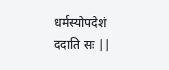धर्मस्योपदेशं ददाति सः ||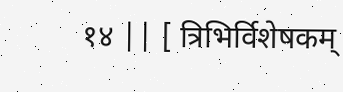१४ || [ त्रिभिर्विशेषकम्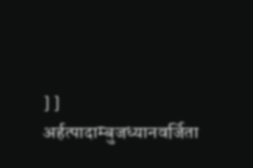] ]
अर्हत्पादाम्बुजध्यानवर्जिता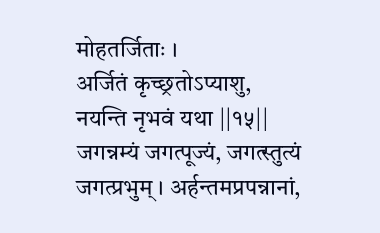मोहतर्जिताः ।
अर्जितं कृच्छ्रतोऽप्याशु, नयन्ति नृभवं यथा ||१५||
जगन्नम्यं जगत्पूज्यं, जगत्स्तुत्यं जगत्प्रभुम् । अर्हन्तमप्रपन्नानां,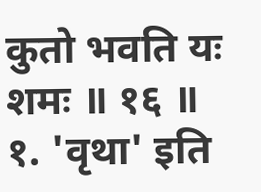कुतो भवति यः शमः ॥ १६ ॥
१. 'वृथा' इति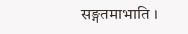सङ्गतमाभाति ।